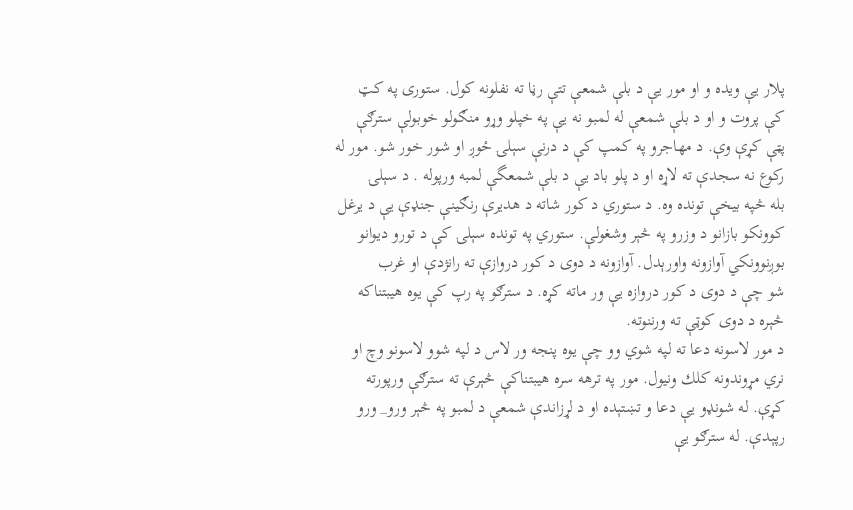پلار يې ويده و او مور يې د بلې شمعې تتې رڼا ته نفلونه كول. ستورى په كټ
كې پروت و او د بلې شمعې له لمبو نه يې په خپلو وړو منګولو خوبولې سترګې
پټې كړې وې. د مهاجرو په كمپ كې د درنې سېلۍ ځوږ او شور خور شو. مور له
ركوع نه سجدې ته لاړه او د پلو باد يې د بلې شمعگې لمبه ورپوله . د سېلۍ
بله څپه بيخې تونده وه. د ستوري د كور شاته د هديرې رنګينې جنډې يې د يرغل
كوونكو بازانو د وزرو په څېر وشغولې. ستوري په تونده سېلۍ كې د تورو ديوانو
بوږنوونكي آوازونه واورېدل. آوازونه د دوى د كور دروازې ته رانژدې او غرب
شو چې د دوى د كور دروازه يې ور ماته كړه. د سترګو په رپ كې يوه هيبتناكه
څېره د دوى كوټې ته ورننوته.
د مور لاسونه دعا ته لپه شوي وو چې يوه پنجه ور لاس د لپه شوو لاسونو وچ او
نري مړوندونه كلك ونيول. مور په ترهه سره هيبتناكې څېرې ته سترګې ورپورته
كړې. له شونډو يې دعا و تښتېده او د لړزاندې شمعې د لمبو په څېر ورو_ ورو
رپېدې. له سترګو يې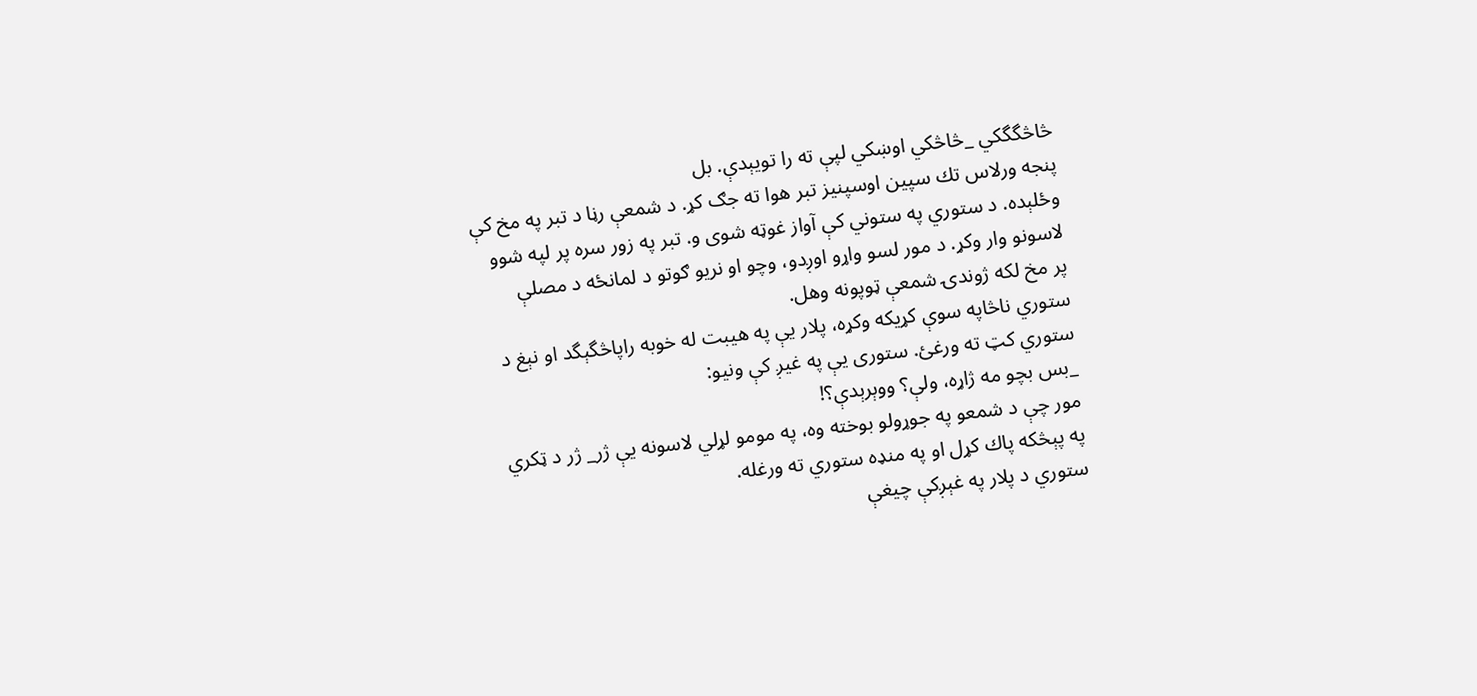څاڅگگكي _څاڅكي اوښكي لپې ته را تويېدې. بل
پنجه ورلاس تك سپين اوسپنيز تبر هوا ته جګ كړ. د شمعې رڼا د تبر په مخ كې
وځلېده. د ستوري په ستوني كې آواز غوټه شوى و. تبر په زور سره پر لپه شوو
لاسونو وار وكړ. د مور لسو واړو اوږدو، وچو او نريو ګوتو د لمانځه د مصلې
پر مخ لكه ژوندۍ شمعې ټوپونه وهل.
ستوري ناڅاپه سوې كړيكه وكړه، پلار يې په هيبت له خوبه راپاڅگېگد او نېغ د
ستوري كټ ته ورغئ. ستورى يې په غيږ كې ونيو:
_بس بچو مه ژاړه، ولې؟ ووېرېدې؟!
مور چې د شمعو په جوړولو بوخته وه، په مومو لړلي لاسونه يې ژر_ ژر د ټكري
په پېڅكه پاك كړل او په منډه ستوري ته ورغله.
ستوري د پلار په غېږكې چيغې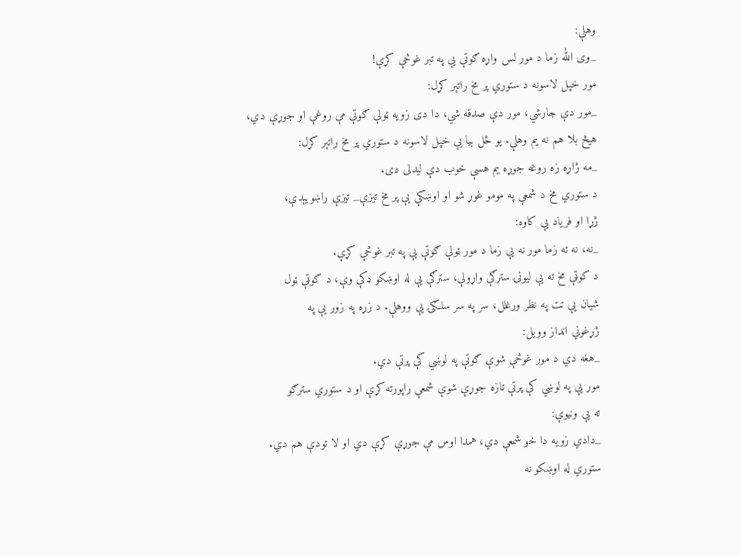وهلې:
_وى الله زما د مور لس واړه ګوتې يې په تبر غوڅې كړې!
مور خپل لاسونه د ستوري پر مخ راتېر كړل:
_مور دې جارشي، مور دې صدقه شي، دا دى زويه ټولې ګوتې مې روغې او جوړې دي،
هيڅ بلا هم نه يم وهلې. يو ځل بيا يې خپل لاسونه د ستوري پر مخ راتېر كړل:
_مه ژاړه زه روغه جوړه يم هسې خوب دې ليدلى دى.
د ستوري مخ د شمعې په مومو غوړ شو او اوښكې يې پر مخ تيزې_ تيزې راښويېدې،
ژړا او فرياد يې كاوه:
_نه، نه ته زما مور نه يې زما د مور ټولې ګوتې يې په تبر غوڅې كړې.
د كوټې مخ ته يې ليونۍ سترګې واړولې، سترګې يې له اوښكو ډكې وې، د كوټې ټول
شيان يې تت په نظر ورغلل، سر په سر سلګۍ يې ووهلې. د زړه په زور يې په
ژړغوني انداز وويل:
_هغه دي د مور غوڅې شوې ګوتې په لوښي كې پرتې دي.
مور يې په لوښي كې پرتې تازه جوړې شوې شمعې راپورته كړې او د ستوري سترګو
ته يې ونيوې:
_دادي زويه دا خو شمعې دي، همدا اوس مې جوړې كړې دي او لا تودې هم دي.
ستوري له اوښكو نه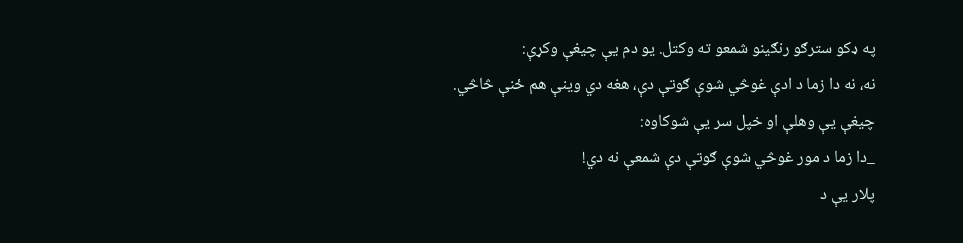په ډكو سترګو رنګينو شمعو ته وكتل. يو دم يې چيغې وكړې:
نه، نه دا زما د ادې غوڅي شوې ګوتې دې، هغه دي وينې هم ځنې څاڅي.
چيغې يې وهلې او خپل سر يې شوكاوه:
_دا زما د مور غوڅي شوې ګوتې دې شمعې نه دي!
پلار يې د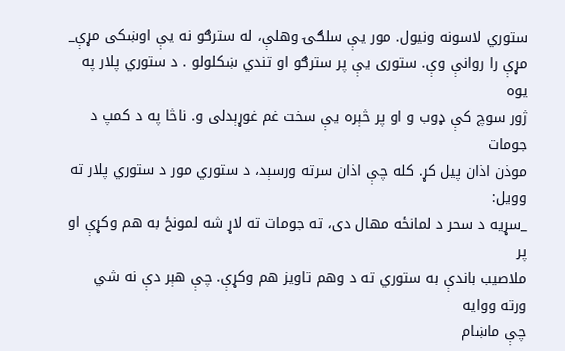ستوري لاسونه ونيول. مور يې سلګۍ وهلې، له سترګو نه يې اوښكى مړې_
مړې را روانې وې. ستورى يې پر سترګو او تندي ښكلولو . د ستوري پلار په يوه
ژور سوچ كې ډوب و او پر څېره يې سخت غم غوړېدلى و. ناڅا په د كمپ د جومات
موذن اذان پيل كړ. كله چې اذان سرته ورسېد، د ستوري مور د ستوري پلار ته
وويل:
_سړيه د سحر د لمانځه مهال دى، ته جومات ته لاړ شه لمونځ به هم وكړې او پر
ملاصيب باندې به ستوري ته د وهم تاويز هم وكړې. چې هېر دې نه شي ورته ووايه
چې ماښام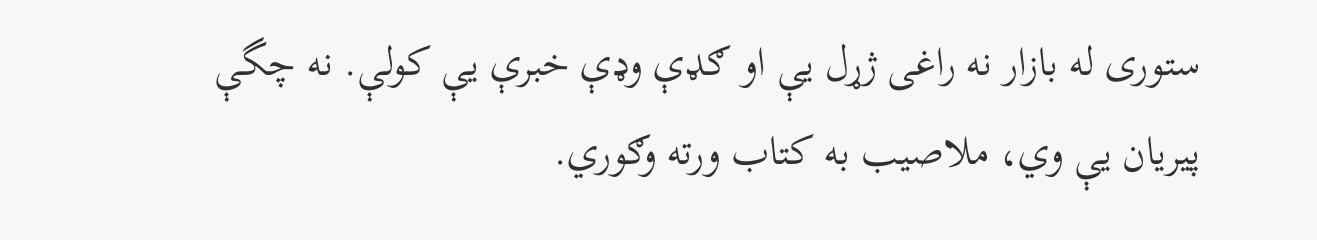ستورى له بازار نه راغى ژړل يې او ګډې وډې خبرې يې كولې. نه چگې
پيريان يې وي، ملاصيب به كتاب ورته وګوري.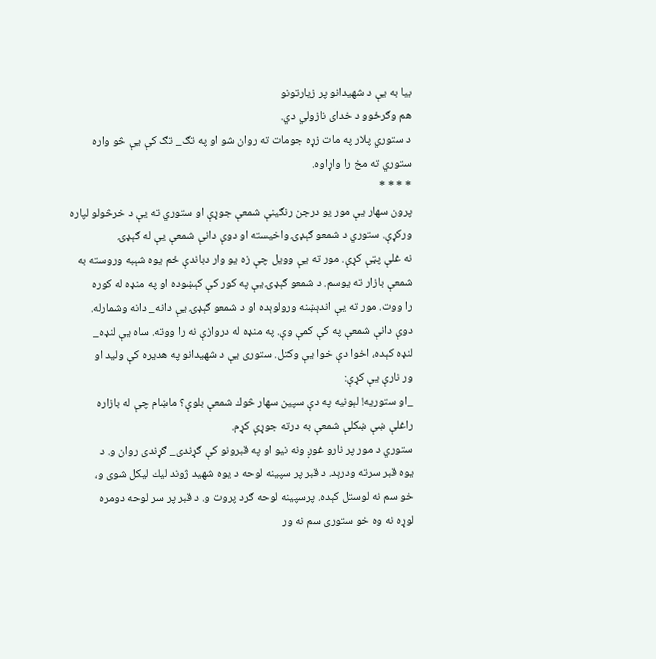بيا به يې د شهيدانو پر زيارتونو
هم وګرځوو د خداى نازولي دي.
د ستوري پلار په مات زړه جومات ته روان شو او په تګ_ تګ كې يې څو واره
ستوري ته مخ را واړاوه.
* * * *
پرون سهار يې مور يو درجن رنګينې شمعې جوړې او ستوري ته يې د خرڅولو لپاره
وركړې. ستوري د شمعو ګېډۍ واخيسته او دوې دانې شمعې يې له ګېډۍ
نه غلې پټې كړې. مور ته يې وويل چې زه يو وار دباندې ځم يوه شېبه وروسته به
شمعې بازار ته يوسم. د شمعو ګېډۍ يې په كور كې كېښوده او په منډه له كوره
را ووت. مور ته يې اندېښنه ورولوېده او د شمعو ګېډۍ يې دانه_ دانه وشمارله.
دوې دانې شمعې په كې كمې وې. په منډه له دروازې نه را ووته. ساه يې لنډه_
لنډه كېده، اخوا دې خوا يې وكتل. ستورى يې د شهيدانو په هديره كې وليد او
ور نارې يې كړې:
_او ستوريه! لېونيه په دې سپين سهار څوك شمعې بلوې؟ ماښام چې له بازاره
راغلې ښې ښكلې شمعې به درته جوړې كړم.
ستوري د مور پر نارو غوږ ونه نيو او په قبرونو كې ګړندى_ ګړندى روان و. د
يوه قبر سرته ودرېد. د قبر پر سپينه لوحه د يوه شهيد ژوند ليك ليكل شوى و،
خو سم نه لوستل كېده. پرسپينه لوحه ګرد پروت و. د قبر پر سر لوحه دومره
لوړه نه وه خو ستورى سم نه ور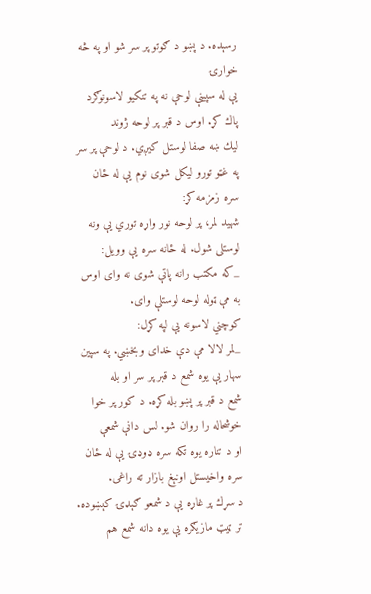رسېده. د پښو د ګوتو پر سر شو او په څه خوارۍ
يې له سپينې لوحې نه په تنكيو لاسونوګرد پاك كړ. اوس د قبر پر لوحه ژوند
ليك ښه صفا لوستل كيږي. د لوحې پر سر په غټو تورو ليكل شوى نوم يې له ځان
سره زمزمه كړ:
شهيد لمر، پر لوحه نور واړه توري يې ونه لوستلى شول. له ځانه سره يې وويل:
_كه مكتب رانه پاتې شوى نه واى اوس به مې ټوله لوحه لوستلې واى.
كوچني لاسونه يې لپه كړل:
_لمر لالا مې دې خداى وبخښي. په سپين سهار يې يوه شمع د قبر پر سر او بله
شمع د قبر پر پښو بله كړه. د كور پر خوا خوشحاله را روان شو. لس دانې شمعې
او د تناره يوه تكه سره ډوډۍ يې له ځان سره واخيستل اونېغ بازار ته راغى.
د سړك پر غاړه يې د شمعو ګېډۍ كېښوده. تر ټيټ مازيګره يې يوه دانه شمع هم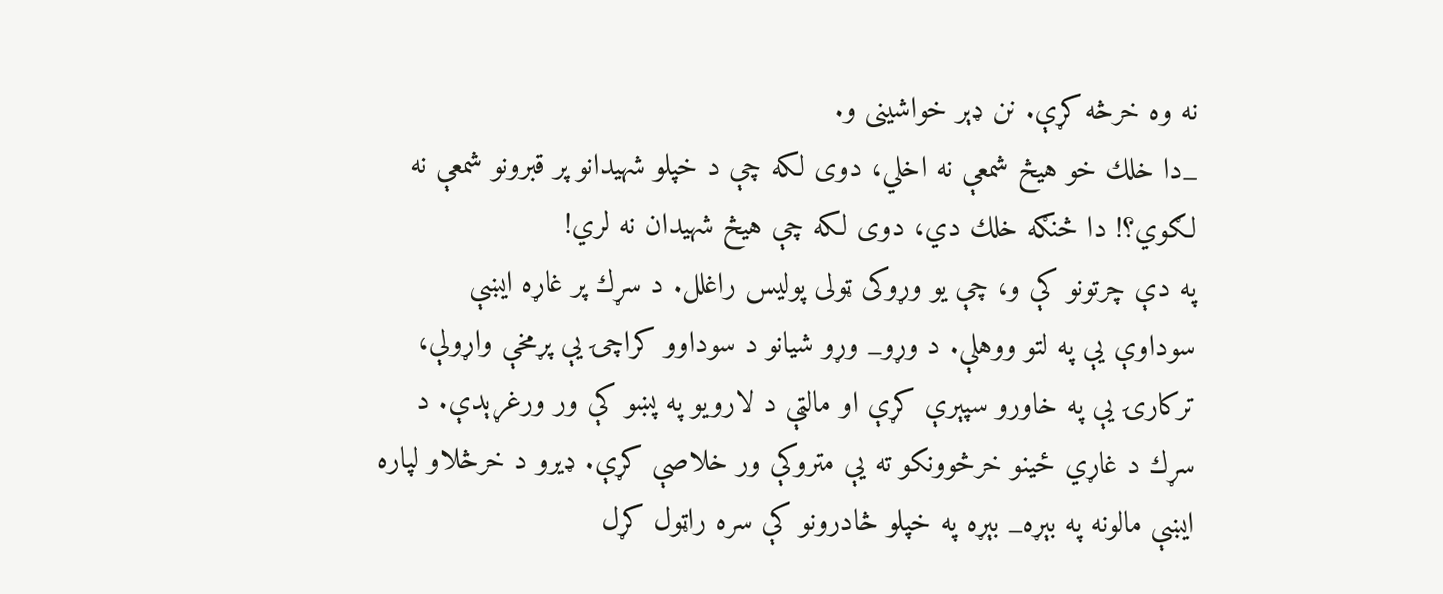نه وه خرڅه كړې. نن ډېر خواشينى و.
_دا خلك خو هيڅ شمعې نه اخلي، دوى لكه چې د خپلو شهيدانو پر قبرونو شمعې نه
لګوي؟! دا څنګه خلك دي، دوى لكه چې هيڅ شهيدان نه لري!
په دې چرتونو كې و، چې يو وړوكى ټولى پوليس راغلل. د سړك پر غاړه ايښې
سوداوې يې په لتو ووهلې. د وړو_ وړو شيانو د سوداوو كراچۍ يې پړمخې واړولې،
تركارۍ يې په خاورو سپېرې كړې او مالټې د لارويو په پښو كې ور ورغړېدې. د
سړك د غاړي ځينو خرڅوونكو ته يې متروكې ور خلاصې كړې. ډيرو د خرڅلاو لپاره
ايښې مالونه په بېړه_ بېړه په خپلو څادرونو كې سره راټول كړل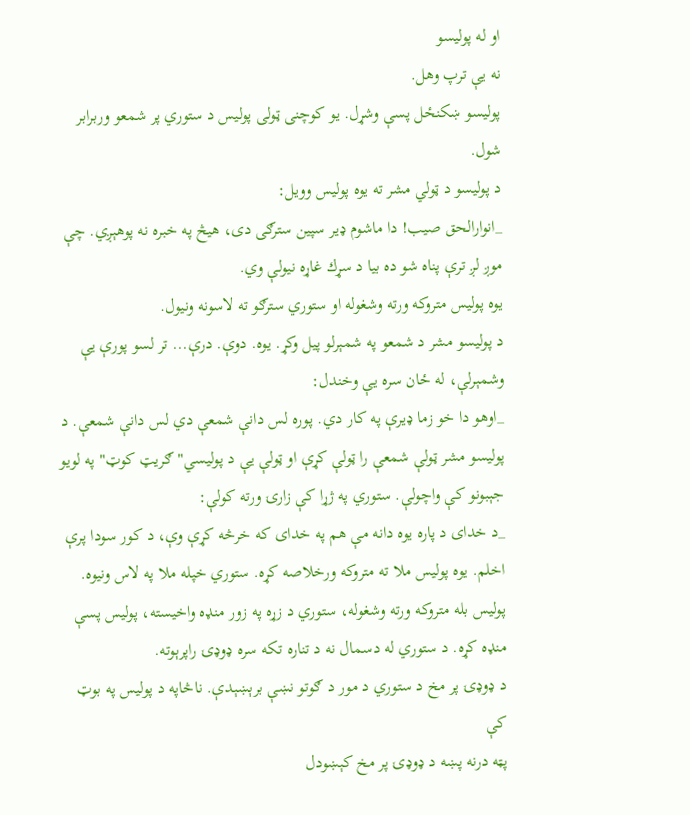او له پوليسو
نه يې ترپ وهل.
پوليسو ښكنځل پسې وشړل. يو كوچنى ټولى پوليس د ستوري پر شمعو وربرابر شول.
د پوليسو د ټولي مشر ته يوه پوليس وويل:
_انوارالحق صيب! دا ماشوم ډير سپين سترګى دى، هيڅ په خبره نه پوهېږي. چې
موږ لږ ترې پناه شو ده بيا د سړك غاړه نيولې وي.
يوه پوليس متروكه ورته وشغوله او ستوري سترګو ته لاسونه ونيول.
د پوليسو مشر د شمعو په شمېرلو پيل وكړ. يوه. دوې. درې... تر لسو پورې يې
وشمېرلې، له ځان سره يې وخندل:
_اوهو دا خو زما ډيرې په كار دي. پوره لس دانې شمعې دي لس دانې شمعې. د
پوليسو مشر ټولې شمعې را ټولې كړې او ټولې يې د پوليسي"ګريټ كوټ" په لويو
جېبونو كې واچولې. ستوري په ژړا كې زارۍ ورته كولې:
_د خداى د پاره يوه دانه مې هم په خداى كه خرڅه كړې وې، د كور سودا پرې
اخلم. يوه پوليس ملا ته متروكه ورخلاصه كړه. ستوري خپله ملا په لاس ونيوه.
پوليس بله متروكه ورته وشغوله، ستوري د زړه په زور منډه واخيسته، پوليس پسې
منډه كړه. د ستوري له دسمال نه د تناره تكه سره ډوډۍ راپرېوته.
د ډوډۍ پر مخ د ستوري د مور د ګوتو نښې برېښېدې. ناڅاپه د پوليس په بوټ كې
پټه درنه پښه د ډوډۍ پر مخ كېښودل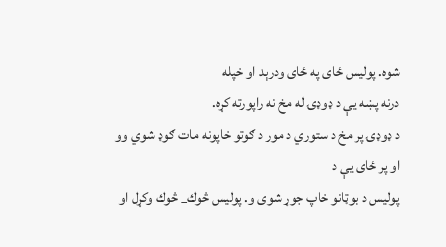شوه. پوليس ځاى په ځاى ودرېد او خپله
درنه پښه يې د ډوډۍ له مخ نه راپورته كړه.
د ډوډۍ پر مخ د ستوري د مور د ګوتو خاپونه مات ګوډ شوي وو او پر ځاى يې د
پوليس د بوټانو خاپ جوړ شوى و. پوليس څوك_ څوك وكړل او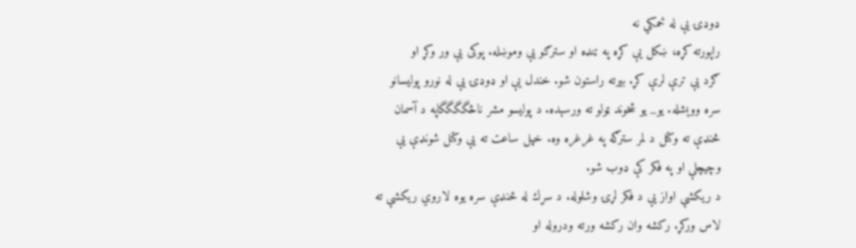ډوډۍ يې له ځمكي نه
راپورته كړه، ښكل يې كړه په ټنډه او سترګو يې وموښله. پوكى يې ور وكړ او
ګرد يې ترې لرې كړ. بيرته راستون شو. خندل يې او ډوډۍ يې له نورو پوليسانو
سره ووېشله. يو_ يو شخوند ټولو ته ورسېده. د پوليسو مشر ناڅگگگگاپه د آسمان
څنډې ته وكتل د لمر سترګه په غرغره وه. خپل ساعت ته يې وكتل شونډې يې
وچيچلې او په فكر كې ډوب شو.
د ريكشې اواز يې د فكر لړۍ وشلوله. د سړك له څنډې سره يوه لاروي ريكشې ته
لاس وركړ. ركشه وان ركشه ورته ودروله او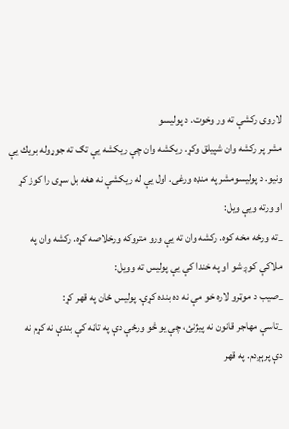لاروى ركشې ته ور وخوت. د پوليسو
مشر پر ركشه وان شپيلق وكړ. ريكشه وان چې ريكشه يې تګ ته جوړوله بريك يې
ونيو. د پوليسومشر په منډه ورغى. اول يې له ريكشې نه هغه بل سړى را كوز كړ
او ورته ويې ويل:
_ته ورځه مخه كوه. ركشه وان ته يې ورو متروكه ورخلاصه كړه. ركشه وان په
ملاكې كوږ شو او په خندا كې يې پوليس ته وويل:
_صيب د موټرو لاره خو مې نه ده بنده كړې. پوليس ځان په قهر كړ:
_تاسې مهاجر قانون نه پيژنئ، چې يو څو ورځې دې په تاڼه كې بندې نه كړم نه
دې پرېږدم. په قهر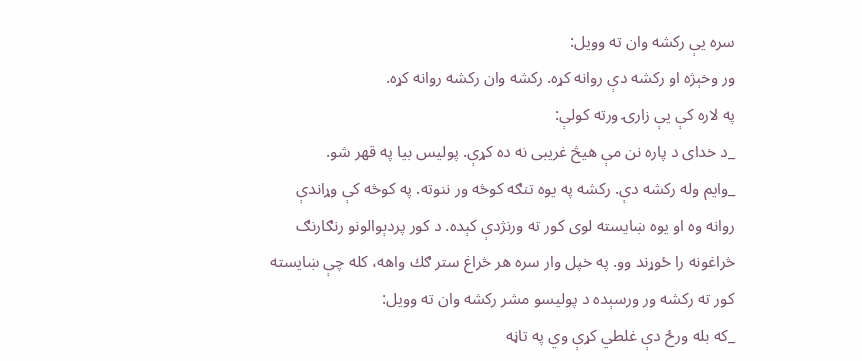سره يې ركشه وان ته وويل:
ور وخېژه او ركشه دې روانه كړه. ركشه وان ركشه روانه كړه.
په لاره كې يې زارۍ ورته كولې:
_د خداى د پاره نن مې هيڅ غريبى نه ده كړې. پوليس بيا په قهر شو.
_وايم وله ركشه دې. ركشه په يوه تنګه كوڅه ور ننوته. په كوڅه كې وړاندې
روانه وه او يوه ښايسته لوى كور ته ورنژدې كېده. د كور پردېوالونو رنګارنګ
څراغونه را ځوړند وو. په خپل وار سره هر څراغ ستر ګك واهه، كله چې ښايسته
كور ته ركشه ور ورسېده د پوليسو مشر ركشه وان ته وويل:
_كه بله ورځ دې غلطي كړې وي په تاڼه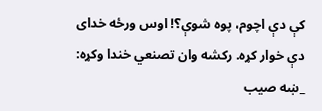كې دې اچوم، پوه شوې؟! اوس ورځه خداى
دې خوار كړه. ركشه وان تصنعي خندا وكړه:
_ښه صيب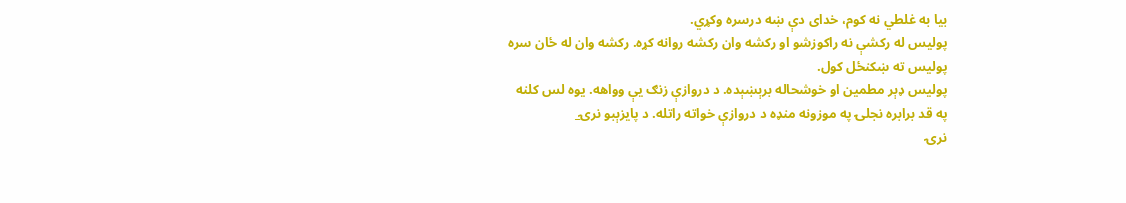بيا به غلطي نه كوم، خداى دې ښه درسره وكړي.
پوليس له ركشې نه راكوزشو او ركشه وان ركشه روانه كړه. ركشه وان له ځان سره
پوليس ته ښكنځل كول.
پوليس ډېر مطمين او خوشحاله برېښېده. د دروازې زنګ يې وواهه. يوه لس كلنه
په قد برابره نجلۍ په موزونه منډه د دروازې خواته راتله. د پايزېبو نرۍ_
نرۍ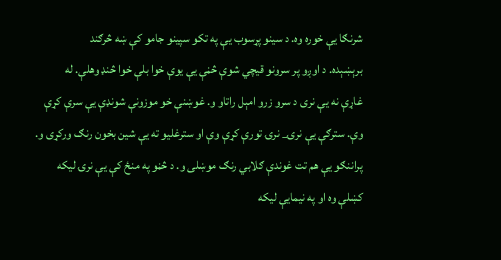شرنګا يې خوره وه. د سينو پړسوب يې په تكو سپينو جامو كې ښه څرګند
برېښېده. د اوږو پر سرونو قيچي شوې څڼې يې يوې خوا بلې خوا څنډ وهلې. له
غاړې نه يې نرى د سرو زرو امېل راتاو و. غوښنې خو موزونې شونډې يې سرې كړې
وې. سترګې يې نرۍ_ نرۍ تورې كړې وې او سترغليو ته يې شين بخون رنګ وركړى و.
پراننګو يې هم تت غوندې ګلابي رنګ موښلى و. د څڼو په منځ كې يې نرۍ ليكه
كښلې وه او په نيمايې ليكه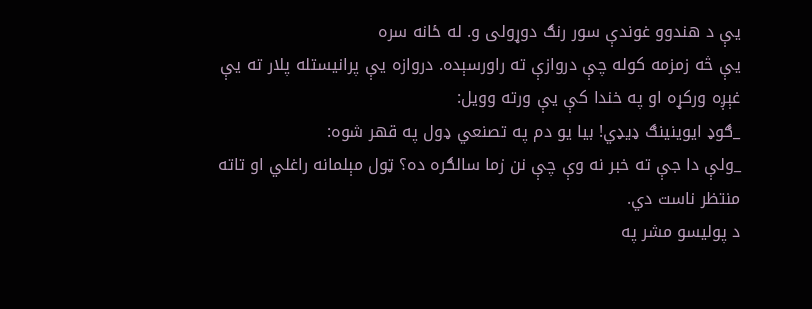يې د هندوو غوندې سور رنګ دوړولى و. له ځانه سره
يې څه زمزمه كوله چې دروازې ته راورسېده. دروازه يې پرانيستله پلار ته يې
غېږه وركړه او په خندا كې يې ورته وويل:
_ګوډ ايوينينګ ډيډي! بيا يو دم په تصنعي ډول په قهر شوه:
_ولې دا جې ته خبر نه وې چې نن زما سالګره ده؟ ټول مېلمانه راغلي او تاته
منتظر ناست دي.
د پوليسو مشر په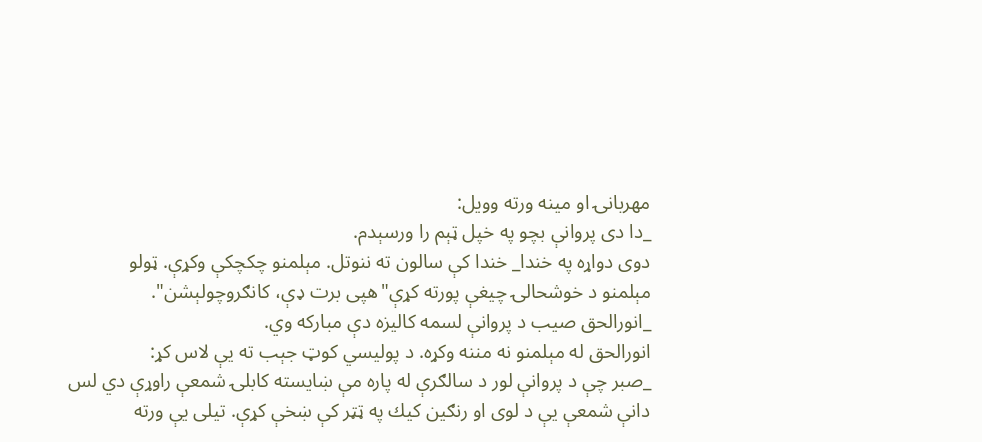مهربانۍ او مينه ورته وويل:
_دا دى پروانې بچو په خپل ټېم را ورسېدم.
دوى دواړه په خندا_ خندا كې سالون ته ننوتل. مېلمنو چكچكې وكړې. ټولو
مېلمنو د خوشحالۍ چيغې پورته كړې"هپى برت ډې، كانګروچولېشن".
_انورالحق صيب د پروانې لسمه كاليزه دې مباركه وي.
انورالحق له مېلمنو نه مننه وكړه. د پوليسي كوټ جېب ته يې لاس كړ:
_صبر چې د پروانې لور د سالګرې له پاره مې ښايسته كابلۍ شمعې راوړې دي لس
دانې شمعې يې د لوى او رنګين كيك په ټټر كې ښخې كړې. تيلى يې ورته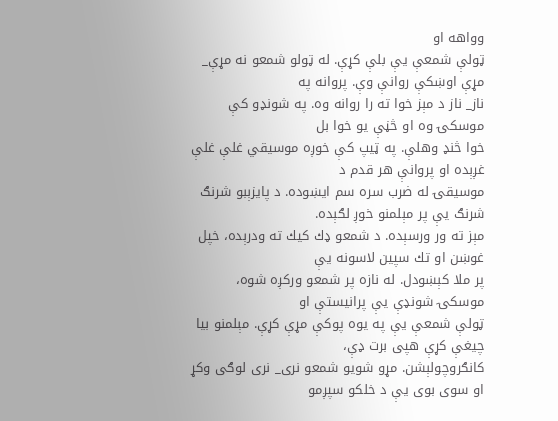وواهه او
ټولې شمعې يې بلې كړې. له ټولو شمعو نه مړې_ مړې اوښكې روانې وې. پروانه په
ناز_ ناز د مېز خوا ته را روانه وه. په شونډو كې موسكۍ وه او څڼې يو خوا بل
خوا څنډ وهلې. په ټيپ كې خوږه موسيقي غلې غلې غږېده او پروانې هر قدم د
موسيقۍ له ضرب سره سم ايښوده. د پايزېبو شرنګ شرنګ يې پر مېلمنو خوږ لګېده.
مېز ته ور ورسېده. د شمعو ډك كيك ته ودرېده، خپل غوښن او تك سپين لاسونه يې
پر ملا كېښودل. له نازه پر شمعو وركږه شوه، موسكۍ شونډې يې پرانيستې او
ټولې شمعې يې په يوه پوكې مړې كړې. مېلمنو بيا چيغې كړې هپى برت ډې،
كانګروچولېشن. مړو شويو شمعو نرى_ نرى لوګى وكړ او سوى بوى يې د خلكو سپږمو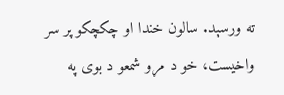ته ورسېد. سالون خندا او چكچكو پر سر واخيست، خو د مړو شمعو د بوى په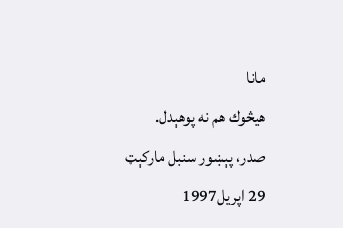مانا
هيڅوك هم نه پوهېدل.
صدر، پېښور سنبل ماركېټ
29 اپريل1997